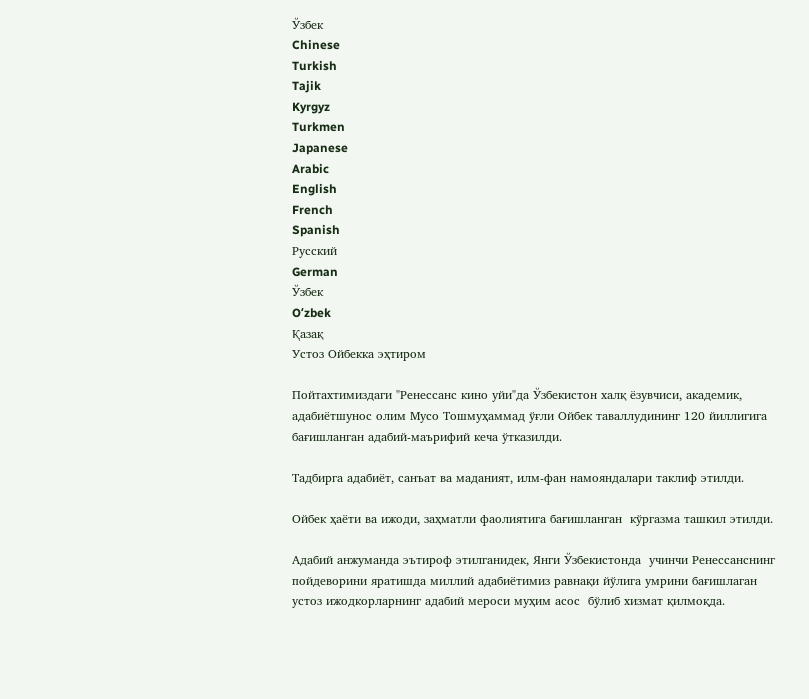Ўзбек
Chinese
Turkish
Tajik
Kyrgyz
Turkmen
Japanese
Arabic
English
French
Spanish
Русский
German
Ўзбек
Oʻzbek
Қазақ
Устоз Ойбекка эҳтиром

Пойтахтимиздаги "Ренессанс кино уйи"да Ўзбекистон халқ ёзувчиси, академик, адабиётшунос олим Мусо Тошмуҳаммад ўғли Ойбек таваллудининг 120 йиллигига бағишланган адабий-маърифий кеча ўтказилди.

Тадбирга адабиёт, санъат ва маданият, илм-фан намояндалари таклиф этилди.

Ойбек ҳаёти ва ижоди, заҳматли фаолиятига бағишланган  кўргазма ташкил этилди.

Адабий анжуманда эътироф этилганидек, Янги Ўзбекистонда  учинчи Ренессанснинг пойдеворини яратишда миллий адабиётимиз равнақи йўлига умрини бағишлаган устоз ижодкорларнинг адабий мероси муҳим асос  бўлиб хизмат қилмоқда.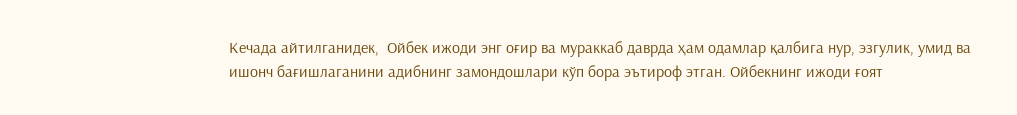Кечада айтилганидек,  Ойбек ижоди энг оғир ва мураккаб даврда ҳам одамлар қалбига нур, эзгулик, умид ва ишонч бағишлаганини адибнинг замондошлари кўп бора эътироф этган. Ойбекнинг ижоди ғоят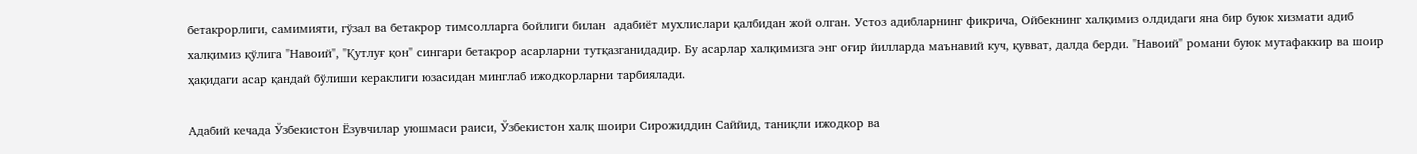бетакрорлиги, самимияти, гўзал ва бетакрор тимсолларга бойлиги билан  адабиёт мухлислари қалбидан жой олган. Устоз адибларнинг фикрича, Ойбекнинг халқимиз олдидаги яна бир буюк хизмати адиб халқимиз қўлига "Навоий", "Қутлуғ қон" сингари бетакрор асарларни тутқазганидадир. Бу асарлар халқимизга энг оғир йилларда маънавий куч, қувват, далда берди. "Навоий" романи буюк мутафаккир ва шоир ҳақидаги асар қандай бўлиши кераклиги юзасидан минглаб ижодкорларни тарбиялади.

Адабий кечада Ўзбекистон Ёзувчилар уюшмаси раиси, Ўзбекистон халқ шоири Сирожиддин Саййид, таниқли ижодкор ва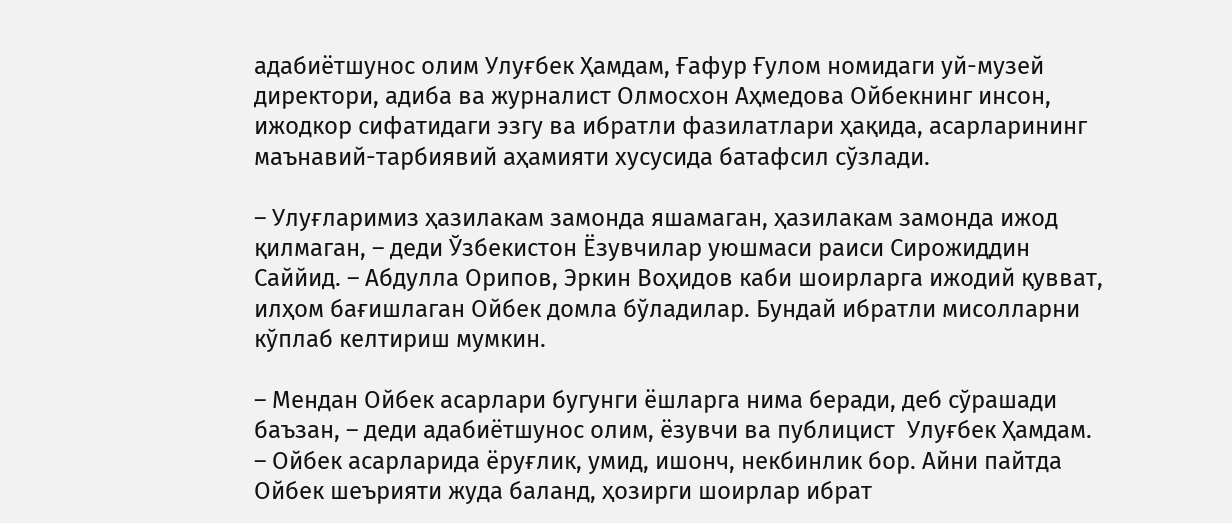адабиётшунос олим Улуғбек Ҳамдам, Ғафур Ғулом номидаги уй-музей директори, адиба ва журналист Олмосхон Аҳмедова Ойбекнинг инсон, ижодкор сифатидаги эзгу ва ибратли фазилатлари ҳақида, асарларининг маънавий-тарбиявий аҳамияти хусусида батафсил сўзлади.

– Улуғларимиз ҳазилакам замонда яшамаган, ҳазилакам замонда ижод қилмаган, – деди Ўзбекистон Ёзувчилар уюшмаси раиси Сирожиддин Саййид. – Абдулла Орипов, Эркин Воҳидов каби шоирларга ижодий қувват, илҳом бағишлаган Ойбек домла бўладилар. Бундай ибратли мисолларни кўплаб келтириш мумкин.

– Мендан Ойбек асарлари бугунги ёшларга нима беради, деб сўрашади баъзан, – деди адабиётшунос олим, ёзувчи ва публицист  Улуғбек Ҳамдам. – Ойбек асарларида ёруғлик, умид, ишонч, некбинлик бор. Айни пайтда Ойбек шеърияти жуда баланд, ҳозирги шоирлар ибрат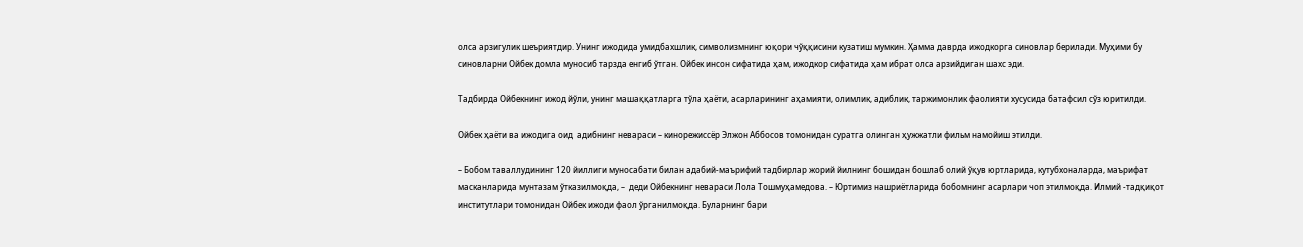олса арзигулик шеъриятдир. Унинг ижодида умидбахшлик, символизмнинг юқори чўққисини кузатиш мумкин. Ҳамма даврда ижодкорга синовлар берилади. Муҳими бу синовларни Ойбек домла муносиб тарзда енгиб ўтган. Ойбек инсон сифатида ҳам, ижодкор сифатида ҳам ибрат олса арзийдиган шахс эди.

Тадбирда Ойбекнинг ижод йўли, унинг машаққатларга тўла ҳаёти, асарларининг аҳамияти, олимлик, адиблик, таржимонлик фаолияти хусусида батафсил сўз юритилди.

Ойбек ҳаёти ва ижодига оид  адибнинг невараси – кинорежиссёр Элжон Аббосов томонидан суратга олинган ҳужжатли фильм намойиш этилди.

– Бобом таваллудининг 120 йиллиги муносабати билан адабий-маърифий тадбирлар жорий йилнинг бошидан бошлаб олий ўқув юртларида, кутубхоналарда, маърифат масканларида мунтазам ўтказилмоқда, –  деди Ойбекнинг невараси Лола Тошмуҳамедова. – Юртимиз нашриётларида бобомнинг асарлари чоп этилмоқда. Илмий -тадқиқот институтлари томонидан Ойбек ижоди фаол ўрганилмоқда. Буларнинг бари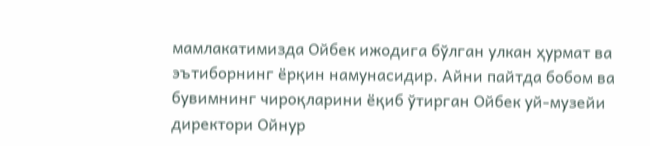мамлакатимизда Ойбек ижодига бўлган улкан ҳурмат ва эътиборнинг ёрқин намунасидир. Айни пайтда бобом ва бувимнинг чироқларини ёқиб ўтирган Ойбек уй-музейи директори Ойнур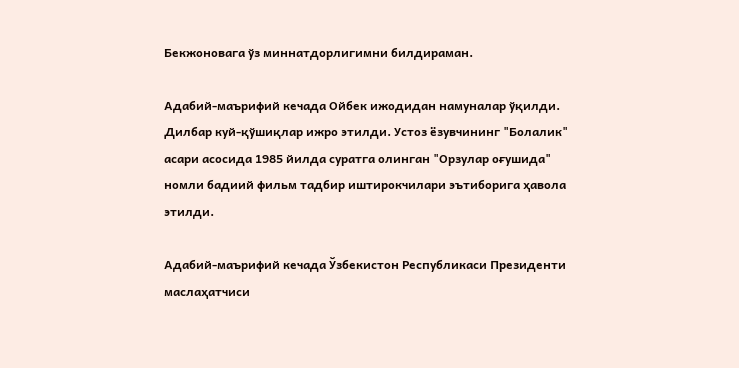Бекжоновага ўз миннатдорлигимни билдираман.

Адабий-маърифий кечада Ойбек ижодидан намуналар ўқилди. Дилбар куй-қўшиқлар ижро этилди. Устоз ёзувчининг "Болалик" асари асосида 1985 йилда суратга олинган "Орзулар оғушида" номли бадиий фильм тадбир иштирокчилари эътиборига ҳавола этилди.

Адабий-маърифий кечада Ўзбекистон Республикаси Президенти маслаҳатчиси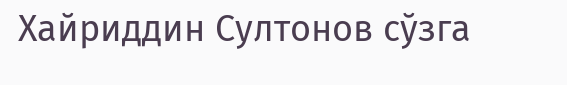Хайриддин Султонов сўзга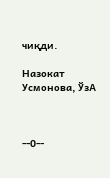чиқди.

Назокат Усмонова, ЎзА



--0--